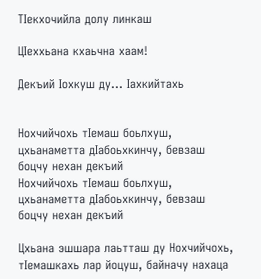ТIекхочийла долу линкаш

ЦIеххьана кхаьчна хаам!

Декъий Iохкуш ду... Iахкийтахь


Нохчийчохь тIемаш боьлхуш, цхьанаметта дIабоьхкинчу, бевзаш боцчу нехан декъий
Нохчийчохь тIемаш боьлхуш, цхьанаметта дIабоьхкинчу, бевзаш боцчу нехан декъий

Цхьана эшшара лаьтташ ду Нохчийчохь, тIемашкахь лар йоцуш, байначу нахаца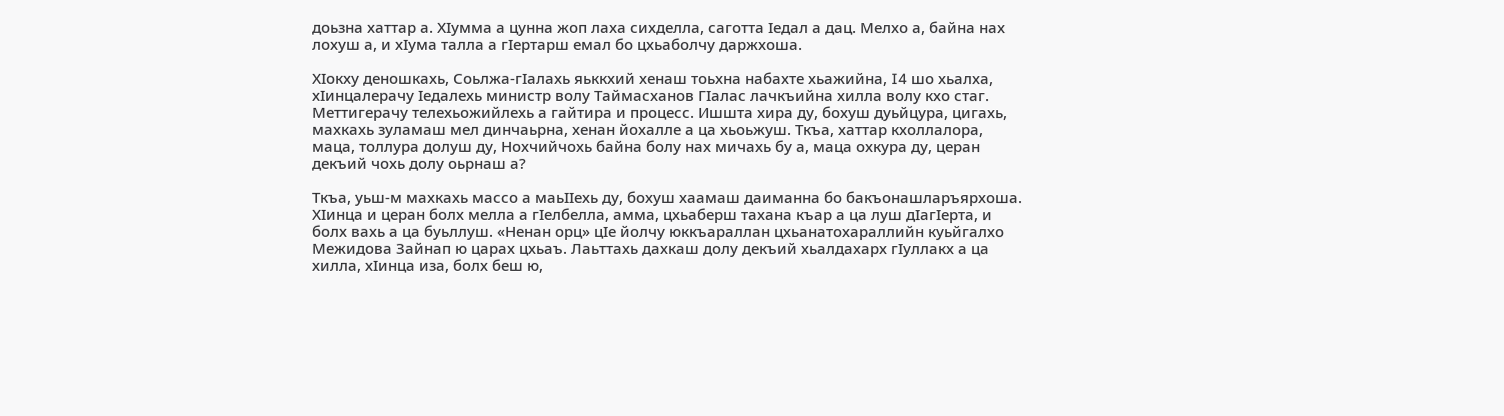доьзна хаттар а. ХIумма а цунна жоп лаха сихделла, саготта Iедал а дац. Мелхо а, байна нах лохуш а, и хIума талла а гIертарш емал бо цхьаболчу даржхоша.

ХIокху деношкахь, Соьлжа-гIалахь яьккхий хенаш тоьхна набахте хьажийна, I4 шо хьалха, хIинцалерачу Iедалехь министр волу Таймасханов ГIалас лачкъийна хилла волу кхо стаг. Меттигерачу телехьожийлехь а гайтира и процесс. Ишшта хира ду, бохуш дуьйцура, цигахь, махкахь зуламаш мел динчаьрна, хенан йохалле а ца хьоьжуш. Ткъа, хаттар кхоллалора, маца, толлура долуш ду, Нохчийчохь байна болу нах мичахь бу а, маца охкура ду, церан декъий чохь долу оьрнаш а?

Ткъа, уьш-м махкахь массо а маьIIехь ду, бохуш хаамаш даиманна бо бакъонашларъярхоша. ХIинца и церан болх мелла а гIелбелла, амма, цхьаберш тахана къар а ца луш дIагIерта, и болх вахь а ца буьллуш. «Ненан орц» цIе йолчу юккъараллан цхьанатохараллийн куьйгалхо Межидова Зайнап ю царах цхьаъ. Лаьттахь дахкаш долу декъий хьалдахарх гIуллакх а ца хилла, хIинца иза, болх беш ю,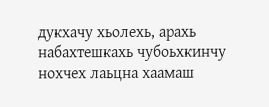дукхачу хьолехь, арахь набахтешкахь чубоьхкинчу нохчех лаьцна хаамаш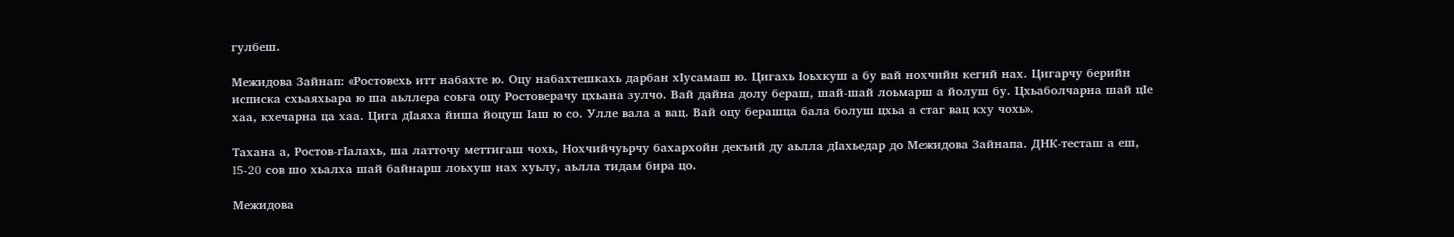гулбеш.

Межидова Зайнап: «Ростовехь итт набахте ю. Оцу набахтешкахь дарбан хIусамаш ю. Цигахь Iоьхкуш а бу вай нохчийн кегий нах. Цигарчу берийн исписка схьаяхьара ю ша аьллера соьга оцу Ростоверачу цхьана зулчо. Вай дайна долу бераш, шай-шай лоьмарш а йолуш бу. Цхьаболчарна шай цIе хаа, кхечарна ца хаа. Цига дIаяха йиша йоцуш Iаш ю со. Улле вала а вац. Вай оцу берашца бала болуш цхьа а стаг вац кху чохь».

Тахана а, Ростов-гIалахь, ша латточу меттигаш чохь, Нохчийчуьрчу бахархойн декъий ду аьлла дIахьедар до Межидова Зайнапа. ДНК-тесташ а еш, I5-20 сов шо хьалха шай байнарш лоьхуш нах хуьлу, аьлла тидам бира цо.

Межидова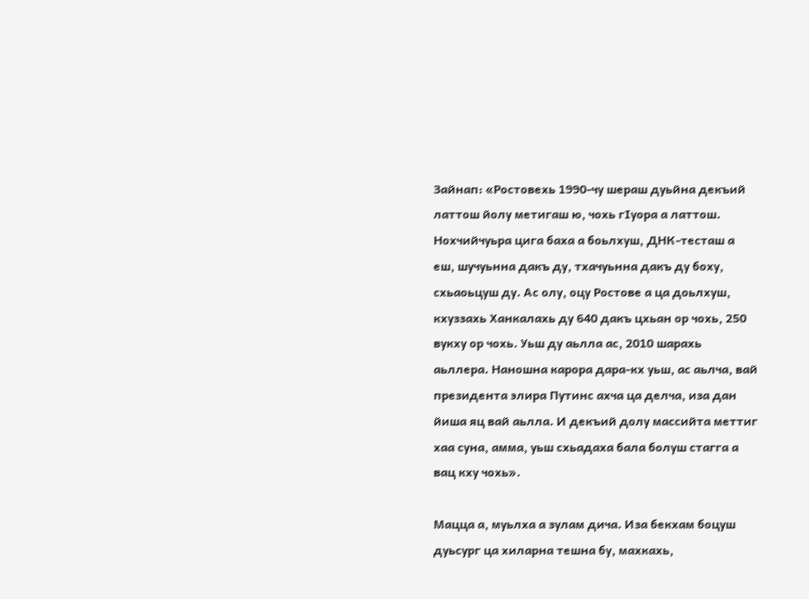Зайнап: «Ростовехь 1990-чу шераш дуьйна декъий латтош йолу метигаш ю, чохь гIуора а латтош. Нохчийчуьра цига баха а боьлхуш, ДНК-тесташ а еш, шучуьнна дакъ ду, тхачуьнна дакъ ду боху, схьаоьцуш ду. Ас олу, оцу Ростове а ца доьлхуш, кхуззахь Ханкалахь ду 640 дакъ цхьан ор чохь, 250 вукху ор чохь. Уьш ду аьлла ас, 2010 шарахь аьллера. Наношна карора дара-кх уьш, ас аьлча, вай президента элира Путинс ахча ца делча, иза дан йиша яц вай аьлла. И декъий долу массийта меттиг хаа суна, амма, уьш схьадаха бала болуш стагга а вац кху чохь».

Мацца а, муьлха а зулам дича. Иза бекхам боцуш дуьсург ца хиларна тешна бу, махкахь,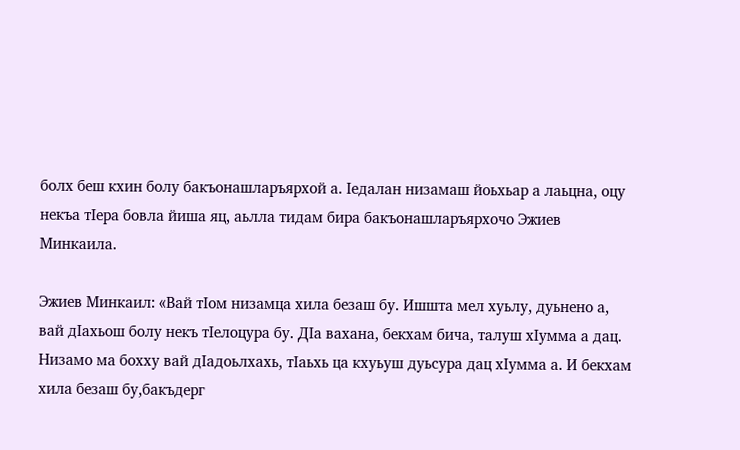болх беш кхин болу бакъонашларъярхой а. Iедалан низамаш йоьхьар а лаьцна, оцу некъа тIера бовла йиша яц, аьлла тидам бира бакъонашларъярхочо Эжиев Минкаила.

Эжиев Минкаил: «Вай тIом низамца хила безаш бу. Ишшта мел хуьлу, дуьнено а, вай дIахьош болу некъ тIелоцура бу. ДIа вахана, бекхам бича, талуш хIумма а дац. Низамо ма бохху вай дIадоьлхахь, тIаьхь ца кхуьуш дуьсура дац хIумма а. И бекхам хила безаш бу,бакъдерг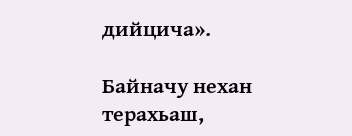дийцича».

Байначу нехан терахьаш,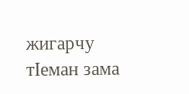жигарчу тIеман зама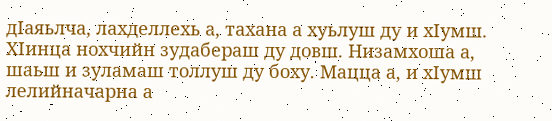дIаяьлча, лахделлехь а, тахана а хуьлуш ду и хIумш. ХIинца нохчийн зудабераш ду довш. Низамхоша а, шаьш и зуламаш толлуш ду боху. Мацца а, и хIумш лелийначарна а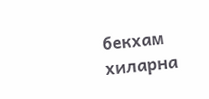бекхам хиларна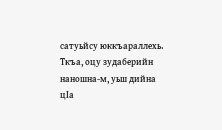сатуьйсу юккъараллехь. Ткъа, оцу зудаберийн наношна-м, уьш дийна цIа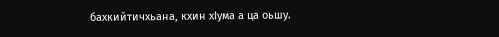бахкийтичхьана, кхин хIума а ца оьшу.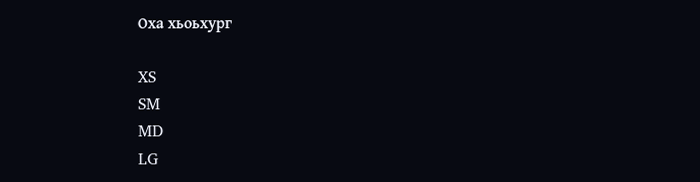Оха хьоьхург

XS
SM
MD
LG